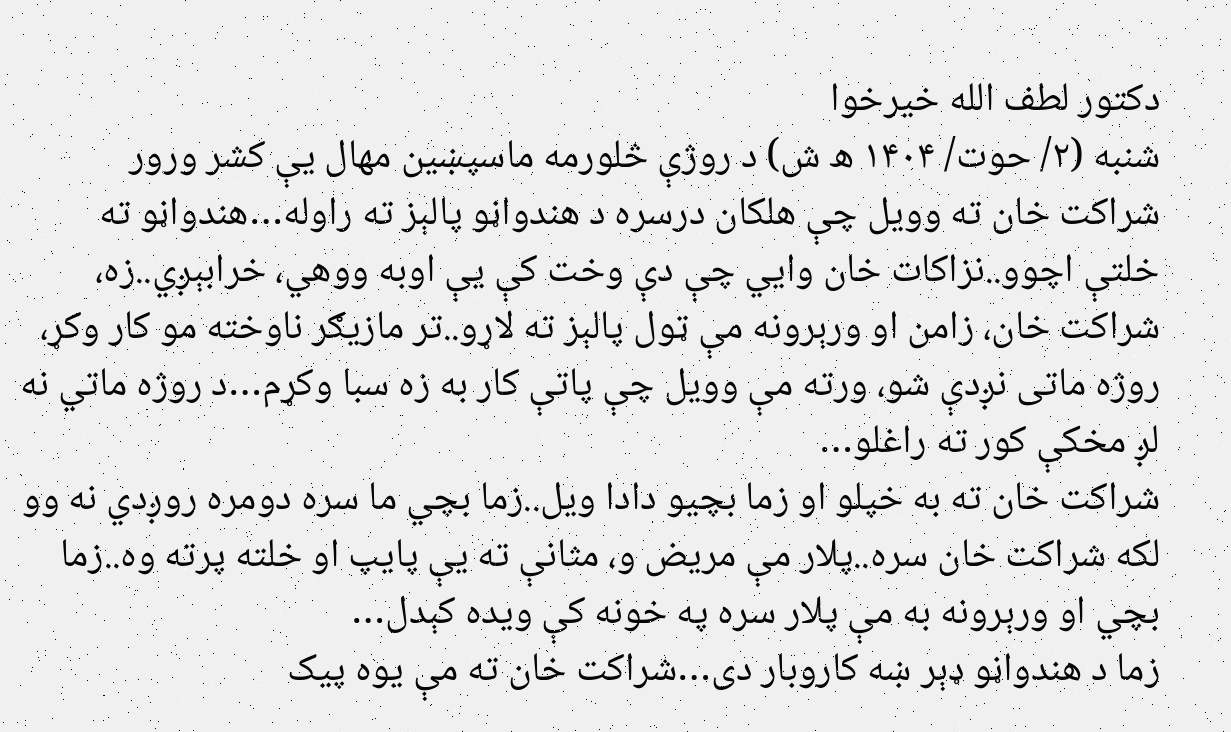دکتور لطف الله خيرخوا
شنبه (۲/ حوت/ ۱۴۰۴ ه ش) د روژې څلورمه ماسپښين مهال يې کشر ورور شراکت خان ته وويل چې هلکان درسره د هندواڼو پالېز ته راوله…هندواڼو ته خلتې اچوو..نزاکات خان وايي چې دې وخت کې يې اوبه ووهي، خرابېږي..زه، شراکت خان، زامن او ورېرونه مې ټول پالېز ته لاړو..تر مازيګر ناوخته مو کار وکړ، روژه ماتی نږدې شو، ورته مې وويل چې پاتې کار به زه سبا وکړم…د روژه ماتي نه لږ مخکې کور ته راغلو…
شراکت خان ته به خپلو او زما بچيو دادا ويل..زما بچي ما سره دومره روږدي نه وو لکه شراکت خان سره..پلار مې مريض و، مثانې ته يې پايپ او خلته پرته وه..زما بچي او ورېرونه به مې پلار سره په خونه کې ويده کېدل…
زما د هندواڼو ډېر ښه کاروبار دی…شراکت خان ته مې يوه پيک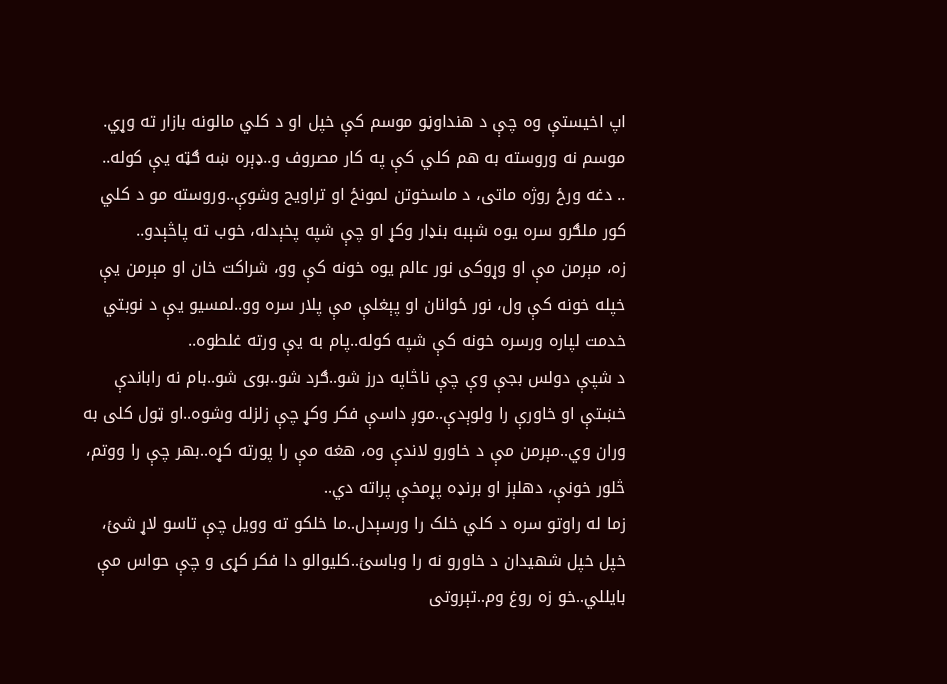اپ اخيستې وه چې د هنداوڼو موسم کې خپل او د کلي مالونه بازار ته وړي. موسم نه وروسته به هم کلي کې په کار مصروف و..ډېره ښه ګټه يې کوله..
.. دغه ورځ روژه ماتی، د ماسخوتن لمونځ او تراويح وشوې..وروسته مو د کلي کور ملګرو سره يوه شېبه بنډار وکړ او چې شپه پخېدله، خوب ته پاڅېدو..
زه، مېرمن مې او وړوکی نور عالم يوه خونه کې وو، شراکت خان او مېرمن يې خپله خونه کې ول، نور ځوانان او پېغلې مې پلار سره وو..لمسيو يې د نوبتي خدمت لپاره ورسره خونه کې شپه کوله..پام به يې ورته غلطوه..
د شپې دولس بجې وې چې ناڅاپه درز شو..ګرد شو..بوی شو..بام نه راباندې خښتې او خاورې را ولوېدې..موږ داسې فکر وکړ چې زلزله وشوه..او ټول کلی به وران وي..مېرمن مې د خاورو لاندې وه، هغه مې را پورته کړه..بهر چې را ووتم، څلور خونې، دهلېز او برنډه پړمخې پراته دي..
زما له راوتو سره د کلي خلک را ورسېدل..ما خلکو ته وويل چې تاسو لاړ شئ، خپل خپل شهيدان د خاورو نه را وباسئ..کليوالو دا فکر کړی و چې حواس مې بايللي..خو زه روغ وم..تېروتی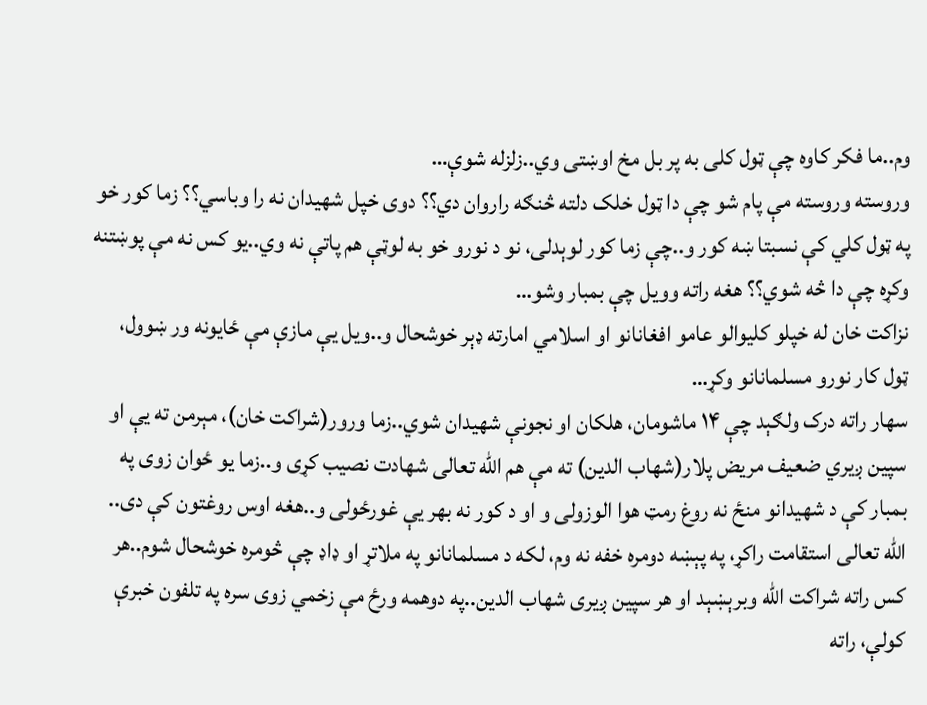وم..ما فکر کاوه چې ټول کلی به پر بل مخ اوښتی وي..زلزله شوې…
وروسته وروسته مې پام شو چې دا ټول خلک دلته څنګه راروان دي؟؟ دوی خپل شهيدان نه را وباسي؟؟ زما کور خو په ټول کلي کې نسبتا ښه کور و..چې زما کور لوېدلی، نو د نورو خو به لوټې هم پاتې نه وي..يو کس نه مې پوښتنه وکړه چې دا څه شوي؟؟ هغه راته وويل چې بمبار وشو…
نزاکت خان له خپلو کليوالو عامو افغانانو او اسلامي امارته ډېر خوشحال و..ويل يې مازې مې ځايونه ور ښوول، ټول کار نورو مسلمانانو وکړ…
سهار راته درک ولګېد چې ۱۴ ماشومان، هلکان او نجونې شهيدان شوي..زما ورور(شراکت خان)، مېرمن ته يې او سپين ږيري ضعيف مريض پلار(شهاب الدين) ته مې هم الله تعالی شهادت نصيب کړی و..زما يو ځوان زوی په بمبار کې د شهيدانو منځ نه روغ رمټ هوا الوزولی و او د کور نه بهر يې غورځولی و..هغه اوس روغتون کې دی..
الله تعالی استقامت راکړ، په پېښه دومره خفه نه وم، لکه د مسلمانانو په ملاتړ او ډاډ چې څومره خوشحال شوم..هر کس راته شراکت الله وبرېښېد او هر سپين ږيری شهاب الدين..په دوهمه ورځ مې زخمي زوی سره په تلفون خبرې کولې، راته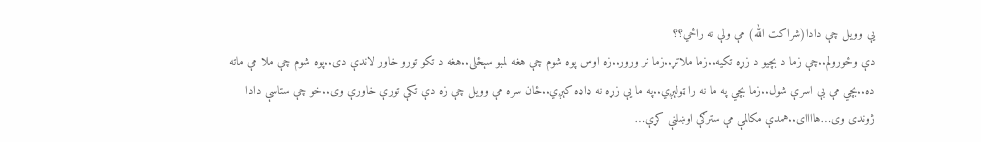يې وويل چې دادا(شراکت الله) مې ولې نه راځي؟؟
دې وځورولم..چې زما د بچيو د زړه تکيه..زما ملاتړ..زما نر ورور..زه اوس پوه شوم چې هغه لمبو سېځلی..هغه د تکو تورو خاور لاندې دی..پوه شوم چې ملا مې ماته ده..بچي مې بې اسرې شول..زما بچي په ما نه را ټولېږي..په ما يې زړه نه ډاډه کېږي..ځان سره مې وويل چې زه دې تکې تورې خاورې وی..خو چې ستاسې دادا ژوندی وی…هاااای..همدې مکالمې مې سترګې اوښلنې کړې…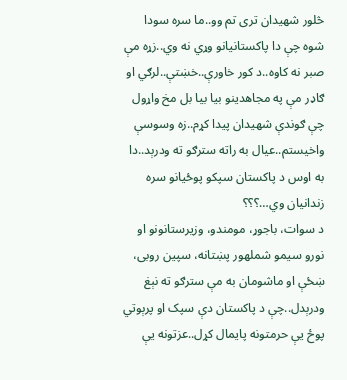څلور شهيدان تری تم وو..ما سره سودا شوه چې دا پاکستانيانو وړي نه وي..زړه مې صبر نه کاوه..د کور خاورې..خښتې..لرګي او ګاډر مې په مجاهدينو بيا بيا بل مخ واړول چې ګوندې شهيدان پيدا کړم..زه وسوسې واخيستم..عيال به راته سترګو ته ودرېد..دا به اوس د پاکستان سپکو پوځيانو سره زندانيان وي…؟؟؟
د سوات، باجوړ، مومندو، وزيرستانونو او نورو سيمو شملهور پښتانه، سپين روبی، ښځې او ماشومان به مې سترګو ته نېغ ودرېدل..چې د پاکستان دې سپک او پرېوتي پوځ يې حرمتونه پايمال کړل..عزتونه يې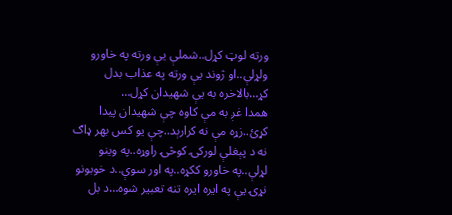ورته لوټ کړل..شملې يې ورته په خاورو ولړلې..او ژوند يې ورته په عذاب بدل کړ…بالاخره به يې شهيدان کړل…
همدا غږ به مې کاوه چې شهيدان پيدا کړئ..زړه مې نه کرارېد..چې يو کس بهر ډاګ نه د پېغلې لورکۍ کوڅۍ راوړه..په وينو لړلې..په خاورو ککړه..په اور سوې..د خوبونو نړۍ يې په ايره ايره تنه تعبير شوه…د بل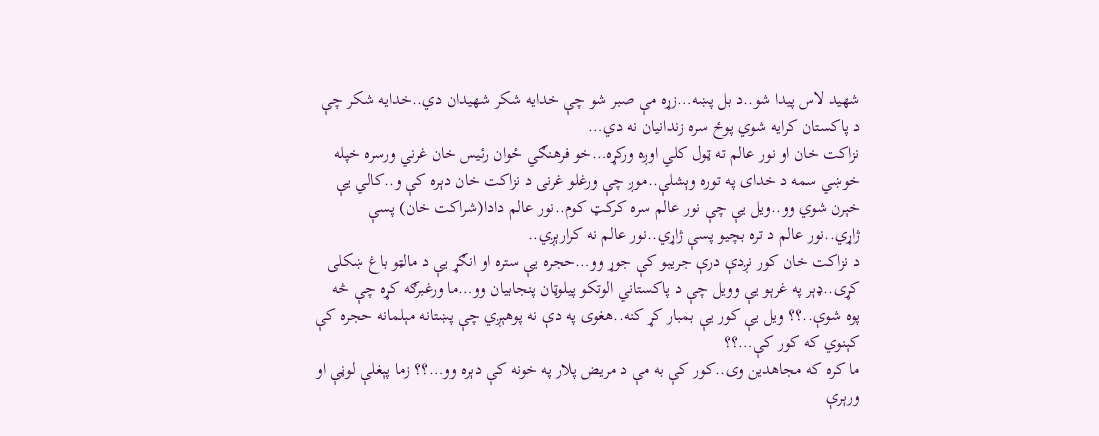شهيد لاس پيدا شو..د بل پښه…زړه مې صبر شو چې خدايه شکر شهيدان دي..خدايه شکر چې د پاکستان کرايه شوي پوځ سره زندانيان نه دي…
نزاکت خان او نور عالم ته ټول کلي اوږه ورکړه…خو فرهنګي ځوان رئيس خان غرني ورسره خپله خوښي سمه د خدای په توره وېشلې..موږ چې ورغلو غرنی د نزاکت خان دېره کې و..کالي يې خېرن شوي وو..ويل يې چې نور عالم سره کرکټ کوم..نور عالم دادا(شراکت خان) پسې ژاړي..نور عالم د تره بچيو پسې ژاړي..نور عالم نه کرارېږي..
د نزاکت خان کور نږدې درې جريبو کې جوړ وو…حجره يې ستره او انګړ يې د مالټو باغ ښکلی کړی..ډېر په غرېو يې وويل چې د پاکستاني الوتکو پيلوټان پنجابيان وو…ما ورغبرګه کړه چې څه پوه شوې..؟؟ ويل يې کور يې بمبار کړ کنه..هغوی په دې نه پوهېږي چې پښتانه مېلمانه حجره کې کېنوي که کور کې…؟؟
ما کره که مجاهدين وی..کور کې به مې د مريض پلار په خونه کې دېره وو…؟؟ زما پېغلې لوڼې او ورېرې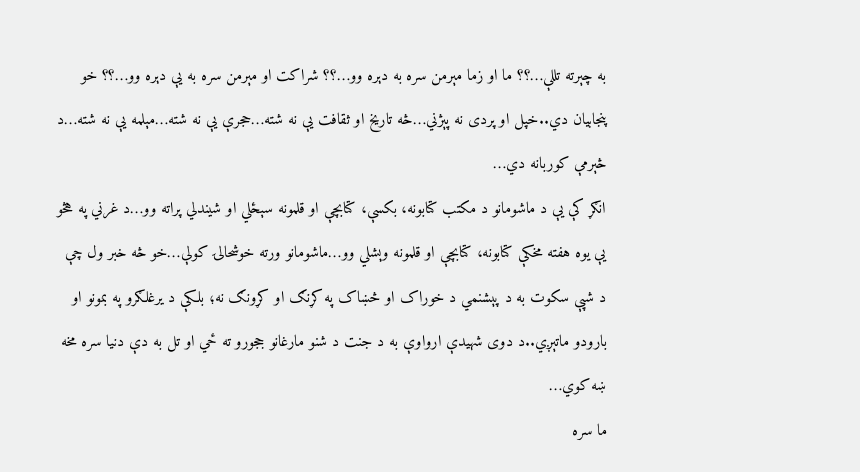به چېرته تللې…؟؟ ما او زما مېرمن سره به دېره وو…؟؟ شراکت او مېرمن سره به يې دېره وو…؟؟ خو پنجابيان دي..خپل او پردی نه پېژني…څه تاريخ او ثقافت يې نه شته…حجرې يې نه شته…مېلمه يې نه شته…د څېرمې کوربانه دي…
انګړ کې يې د ماشومانو د مکتب کتابونه، بکسې، کتابچې او قلمونه سېځلي او شيندلي پراته وو…د غرني په هڅو يې يوه هفته مخکې کتابونه، کتابچې او قلمونه وېشلي وو…ماشومانو ورته خوشحالۍ کولې…خو څه خبر ول چې د شپې سکوت به د پېشنمي د خوراک او څښاک په کړنګ او کړونګ نه؛ بلکې د يرغلګرو په بمونو او بارودو ماتېږي..د دوی شهيدې ارواوې به د جنت د شنو مارغانو ججورو ته ځي او تل به دې دنيا سره مخه ښه کوي…
ما سره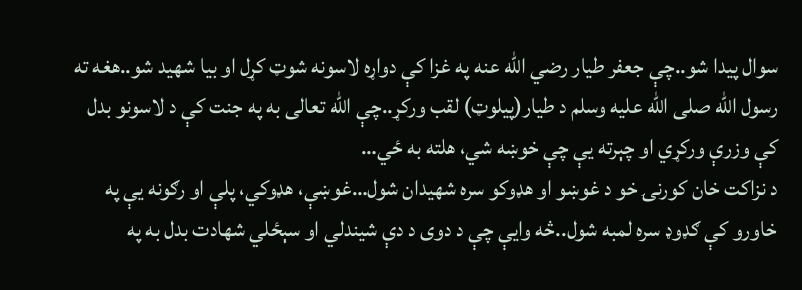سوال پيدا شو..چې جعفر طيار رضي الله عنه په غزا کې دواړه لاسونه شوټ کړل او بيا شهيد شو..هغه ته رسول الله صلی الله عليه وسلم د طيار(پيلوټ) لقب ورکړ..چې الله تعالی به په جنت کې د لاسونو بدل کې وزرې ورکړي او چېرته يې چې خوښه شي، هلته به ځي…
د نزاکت خان کورنۍ خو د غوښو او هډوکو سره شهيدان شول…غوښې، هډوکي، پلې او رګونه يې په خاورو کې ګډوډ سره لمبه شول..څه وايې چې د دوی د دې شيندلي او سېځلي شهادت بدل به په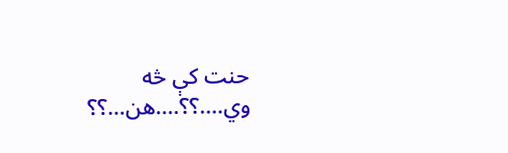حنت کې څه وي….؟؟….هن…؟؟